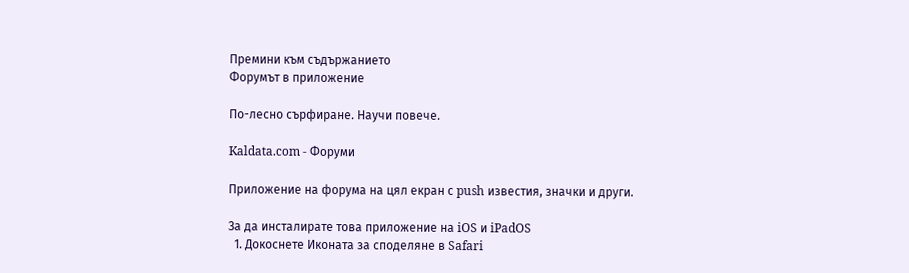Премини към съдържанието
Форумът в приложение

По-лесно сърфиране. Научи повече.

Kaldata.com - Форуми

Приложение на форума на цял екран с push известия, значки и други.

За да инсталирате това приложение на iOS и iPadOS
  1. Докоснете Иконата за споделяне в Safari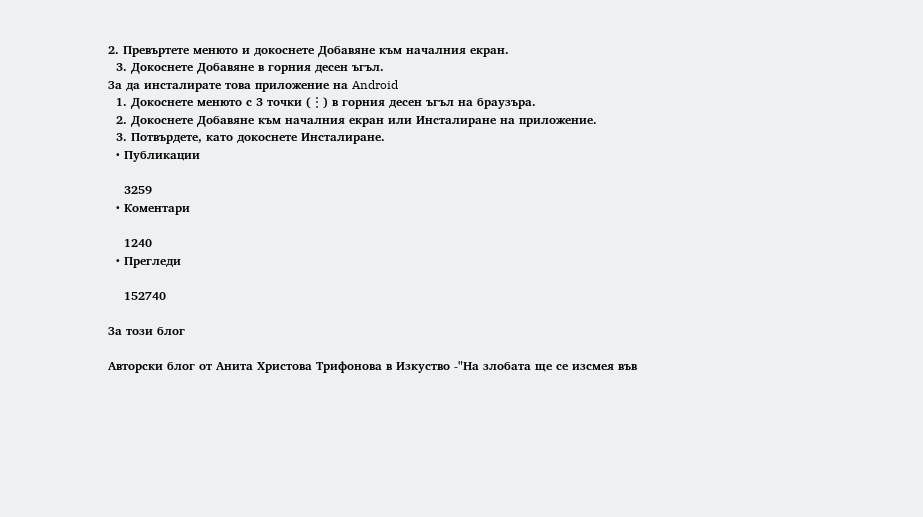2. Превъртете менюто и докоснете Добавяне към началния екран.
  3. Докоснете Добавяне в горния десен ъгъл.
За да инсталирате това приложение на Android
  1. Докоснете менюто с 3 точки (⋮) в горния десен ъгъл на браузъра.
  2. Докоснете Добавяне към началния екран или Инсталиране на приложение.
  3. Потвърдете, като докоснете Инсталиране.
  • Публикации

    3259
  • Коментари

    1240
  • Прегледи

    152740

За този блог

Авторски блог от Анита Христова Трифонова в Изкуство -"На злобата ще се изсмея във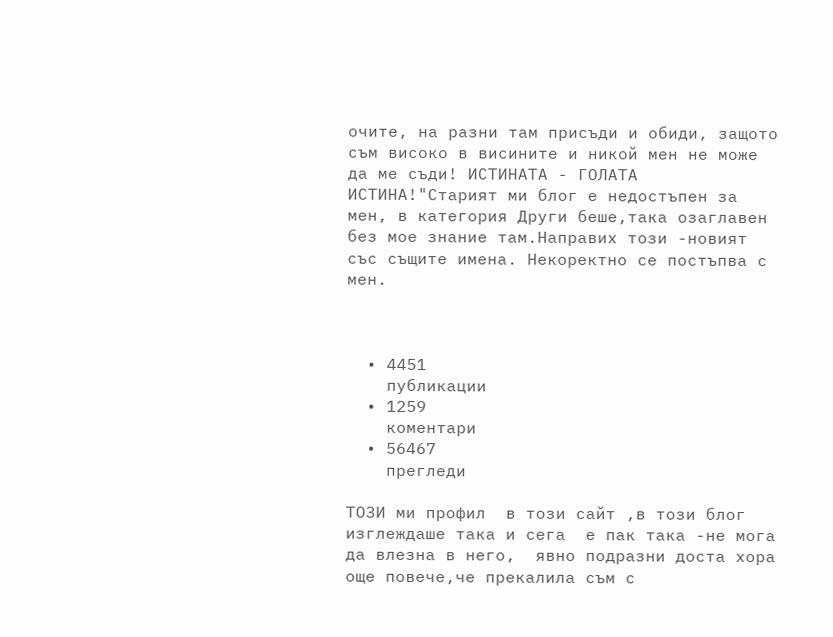очите, на разни там присъди и обиди, защото съм високо в висините и никой мен не може да ме съди! ИСТИНАТА - ГОЛАТА ИСТИНА!"Старият ми блог е недостъпен за мен, в категория Други беше,така озаглавен без мое знание там.Направих този -новият със същите имена. Некоректно се постъпва с мен.



  • 4451
    публикации
  • 1259
    коментари
  • 56467
    прегледи

ТОЗИ ми профил  в този сайт ,в този блог изглеждаше така и сега  е пак така -не мога да влезна в него,  явно подразни доста хора още повече,че прекалила съм с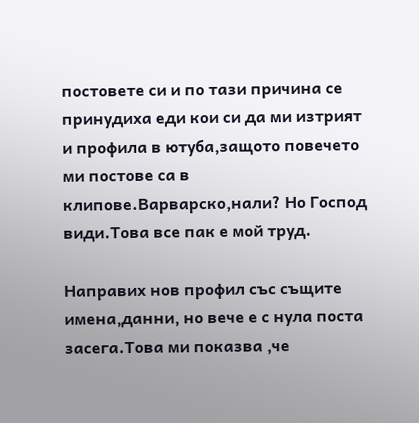постовете си и по тази причина се принудиха еди кои си да ми изтрият и профила в ютуба,защото повечето ми постове са в клипове.Варварско,нали? Но Господ види.Това все пак е мой труд.

Направих нов профил със същите имена,данни, но вече е с нула поста засега.Това ми показва ,че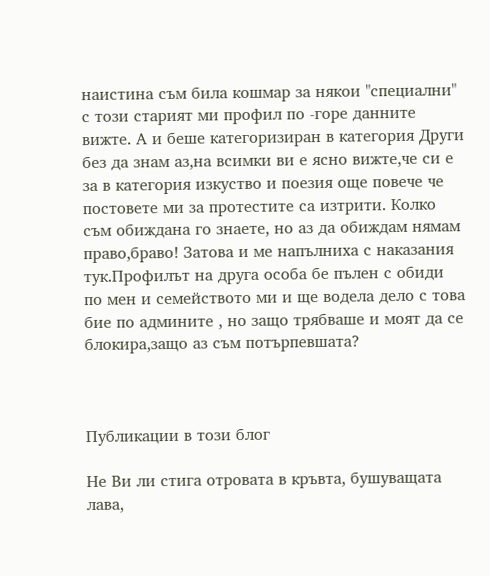наистина съм била кошмар за някои "специални" с този старият ми профил по -горе данните вижте. А и беше категоризиран в категория Други без да знам аз,на всимки ви е ясно вижте,че си е за в категория изкуство и поезия още повече че постовете ми за протестите са изтрити. Колко съм обиждана го знаете, но аз да обиждам нямам право,браво! Затова и ме напълниха с наказания тук.Профилът на друга особа бе пълен с обиди по мен и семейството ми и ще водела дело с това бие по админите , но защо трябваше и моят да се блокира,защо аз съм потърпевшата?



Публикации в този блог

Не Ви ли стига отровата в кръвта, бушуващата лава,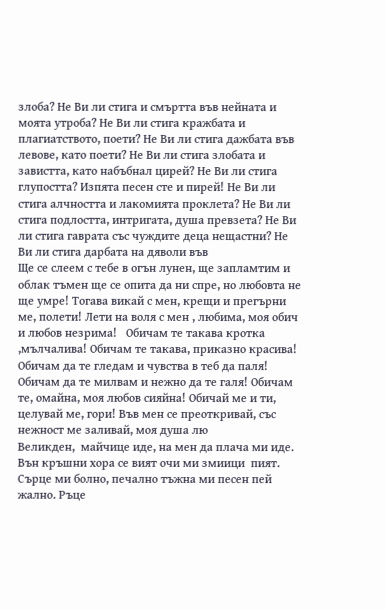злоба? Не Ви ли стига и смъртта във нейната и моята утроба? Не Ви ли стига кражбата и плагиатството, поети? Не Ви ли стига дажбата във левове, като поети? Не Ви ли стига злобата и завистта, като набъбнал цирей? Не Ви ли стига глупостта? Изпята песен сте и пирей! Не Ви ли стига алчността и лакомията проклета? Не Ви ли стига подлостта, интригата, душа превзета? Не Ви ли стига гаврата със чуждите деца нещастни? Не Ви ли стига дарбата на дяволи във
Ще се слеем с тебе в огън лунен, ще запламтим и облак тъмен ще се опита да ни спре, но любовта не ще умре! Тогава викай с мен, крещи и прегърни ме, полети! Лети на воля с мен , любима, моя обич и любов незрима!   Обичам те такава кротка ,мълчалива! Обичам те такава, приказно красива! Обичам да те гледам и чувства в теб да паля! Обичам да те милвам и нежно да те галя! Обичам те, омайна, моя любов сияйна! Обичай ме и ти, целувай ме, гори! Във мен се преоткривай, със нежност ме заливай, моя душа лю
Великден,  майчице иде, на мен да плача ми иде. Вън кръшни хора се вият очи ми змиици  пият. Сърце ми болно, печално тъжна ми песен пей жално. Ръце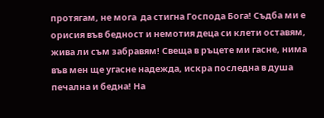протягам, не мога  да стигна Господа Бога! Съдба ми е орисия във бедност и немотия деца си клети оставям, жива ли съм забравям! Свеща в ръцете ми гасне, нима във мен ще угасне надежда, искра последна в душа печална и бедна! На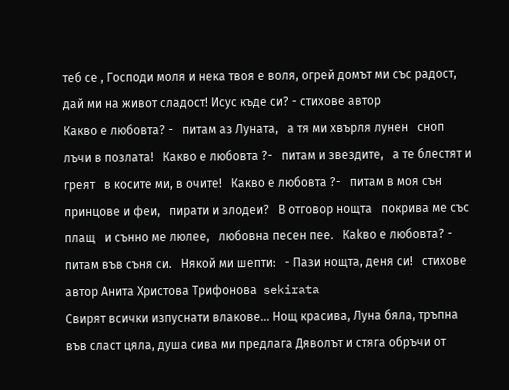теб се , Господи моля и нека твоя е воля, огрей домът ми със радост, дай ми на живот сладост! Исус къде си? - стихове автор
Какво е любовта? -   питам аз Луната,   а тя ми хвърля лунен   сноп лъчи в позлата!   Какво е любовта ?-   питам и звездите,   а те блестят и греят   в косите ми, в очите!   Какво е любовта ?-   питам в моя сън   принцове и феи,   пирати и злодеи?   В отговор нощта   покрива ме със плащ   и сънно ме люлее,   любовна песен пее.   Каkво е любовта? -   питам във съня си.   Някой ми шепти:   - Пази нощта, деня си!   стихове автор Анита Христова Трифонова  sekirata
Свирят всички изпуснати влакове... Нощ красива, Луна бяла, тръпна във сласт цяла, душа сива ми предлага Дяволът и стяга обръчи от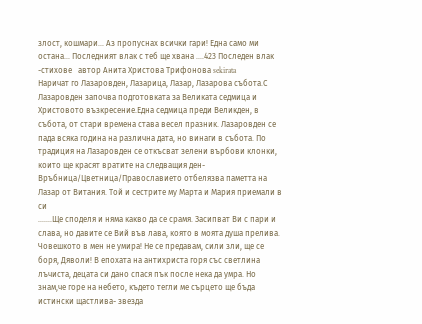злост, кошмари... Аз пропуснах всички гари! Една само ми остана... Последният влак с теб ще хвана ....423 Последен влак -стихове   автор Анита Христова Трифонова sekirata
Наричат го Лазаровден, Лазарица, Лазар, Лазарова събота.С Лазаровден започва подготовката за Великата седмица и Христовото възкресение.Една седмица преди Великден, в събота, от стари времена става весел празник. Лазаровден се пада всяка година на различна дата, но винаги в събота. По традиция на Лазаровден се откъсват зелени върбови клонки, които ще красят вратите на следващия ден-Връбница/Цветница/Православието отбелязва паметта на Лазар от Витания. Той и сестрите му Марта и Мария приемали в си
.......Ще споделя и няма какво да се срамя. Засипват Ви с пари и слава, но давите се Вий във лава, която в моята душа прелива. Човешкото в мен не умира! Не се предавам, сили зли, ще се боря, Дяволи! В епохата на антихриста горя със светлина лъчиста, децата си дано спася пък после нека да умра. Но знам,че горе на небето, където тегли ме сърцето ще бъда истински щастлива- звезда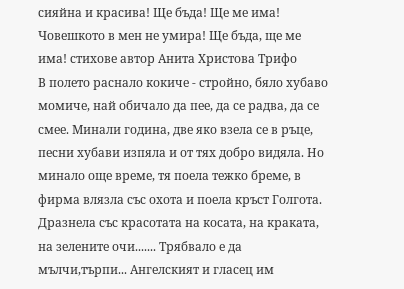сияйна и красива! Ще бъда! Ще ме има! Човешкото в мен не умира! Ще бъда, ще ме има! стихове автор Анита Христова Трифо
В полето раснало кокиче - стройно, бяло хубаво момиче, най обичало да пее, да се радва, да се смее. Минали година, две яко взела се в ръце, песни хубави изпяла и от тях добро видяла. Но минало още време, тя поела тежко бреме, в фирма влязла със охота и поела кръст Голгота. Дразнела със красотата на косата, на краката, на зелените очи....... Трябвало е да мълчи,търпи... Ангелският и гласец им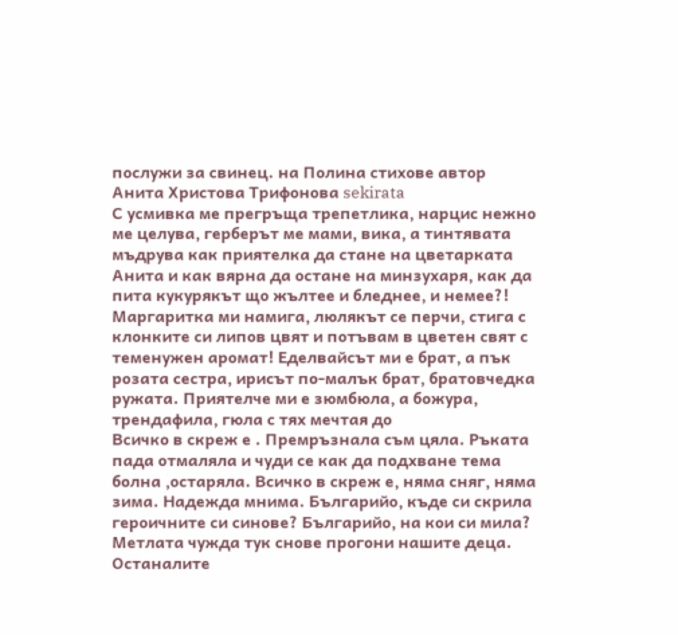послужи за свинец. на Полина стихове автор Анита Христова Трифонова sekirata
С усмивка ме прегръща трепетлика, нарцис нежно ме целува, герберът ме мами, вика, а тинтявата мъдрува как приятелка да стане на цветарката Анита и как вярна да остане на минзухаря, как да пита кукурякът що жълтее и бледнее, и немее?! Маргаритка ми намига, люлякът се перчи, стига с клонките си липов цвят и потъвам в цветен свят с теменужен аромат! Еделвайсът ми е брат, а пък розата сестра, ирисът по-малък брат, братовчедка ружата. Приятелче ми е зюмбюла, а божура, трендафила, гюла с тях мечтая до
Всичко в скреж е . Премръзнала съм цяла. Ръката пада отмаляла и чуди се как да подхване тема болна ,остаряла. Всичко в скреж е, няма сняг, няма зима. Надежда мнима. Българийо, къде си скрила героичните си синове? Българийо, на кои си мила? Метлата чужда тук снове прогони нашите деца. Останалите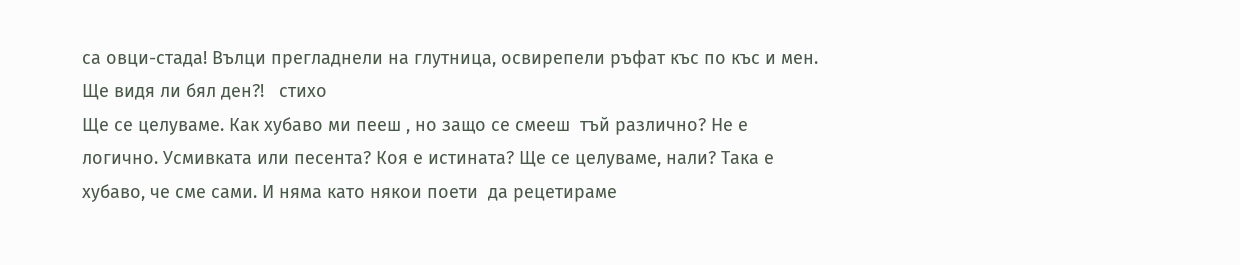са овци-стада! Вълци прегладнели на глутница, освирепели ръфат къс по къс и мен. Ще видя ли бял ден?!   стихо
Ще се целуваме. Как хубаво ми пееш , но защо се смееш  тъй различно? Не е логично. Усмивката или песента? Коя е истината? Ще се целуваме, нали? Така е хубаво, че сме сами. И няма като някои поети  да рецетираме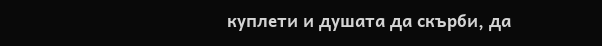куплети и душата да скърби, да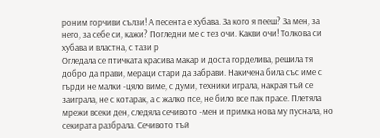роним горчиви сълзи! А песента е хубава. За кого я пееш? За мен, за него, за себе си, кажи? Погледни ме с тез очи. Какви очи! Толкова си хубава и властна, с тази р
Огледала се птичката красива макар и доста горделива, решила тя добро да прави, мераци стари да забрави. Накичена била със име с гърди не малки -цяло виме, с думи, техники играла, накрая тъй се заиграла, не с котарак, а с жалко псе, не било все пак прасе. Плетяла мрежи всеки ден, следяла сечивото -мен и примка нова му пуснала, но секирата разбрала. Сечивото тъй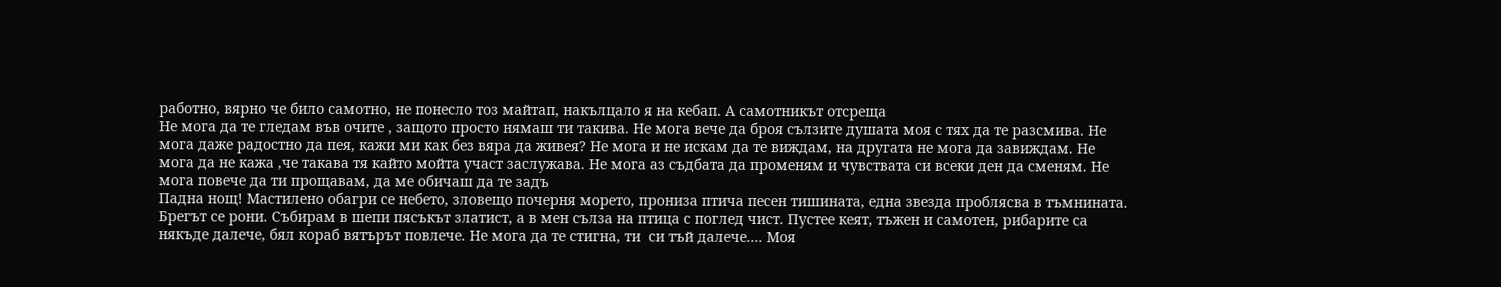работно, вярно че било самотно, не понесло тоз майтап, накълцало я на кебап. А самотникът отсреща
Не мога да те гледам във очите , защото просто нямаш ти такива. Не мога вече да броя сълзите душата моя с тях да те разсмива. Не мога даже радостно да пея, кажи ми как без вяра да живея? Не мога и не искам да те виждам, на другата не мога да завиждам. Не мога да не кажа ,че такава тя кайто мойта участ заслужава. Не мога аз съдбата да променям и чувствата си всеки ден да сменям. Не мога повече да ти прощавам, да ме обичаш да те задъ
Падна нощ! Мастилено обагри се небето, зловещо почерня морето, прониза птича песен тишината, една звезда проблясва в тъмнината. Брегът се рони. Събирам в шепи пясъкът златист, а в мен сълза на птица с поглед чист. Пустее кеят, тъжен и самотен, рибарите са някъде далече, бял кораб вятърът повлече. Не мога да те стигна, ти  си тъй далече.... Моя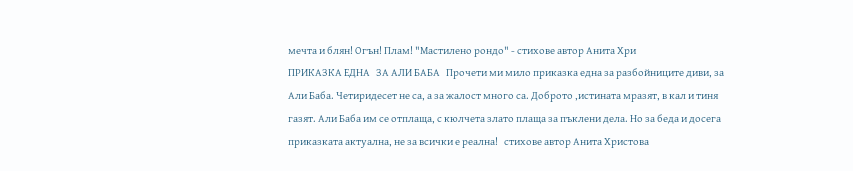мечта и блян! Огън! Плам! "Мастилено рондо" - стихове автор Анита Хри
ПРИКАЗКА ЕДНА   ЗА АЛИ БАБА   Прочети ми мило приказка една за разбойниците диви, за Али Баба. Четиридесет не са, а за жалост много са. Доброто ,истината мразят, в кал и тиня газят. Али Баба им се отплаща, с кюлчета злато плаща за пъклени дела. Но за беда и досега приказката актуална, не за всички е реална!   стихове автор Анита Христова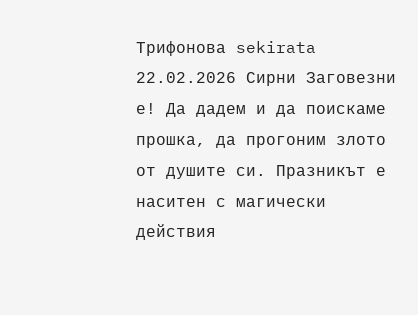Трифонова sekirata
22.02.2026 Сирни Заговезни е! Да дадем и да поискаме прошка, да прогоним злото от душите си. Празникът е наситен с магически действия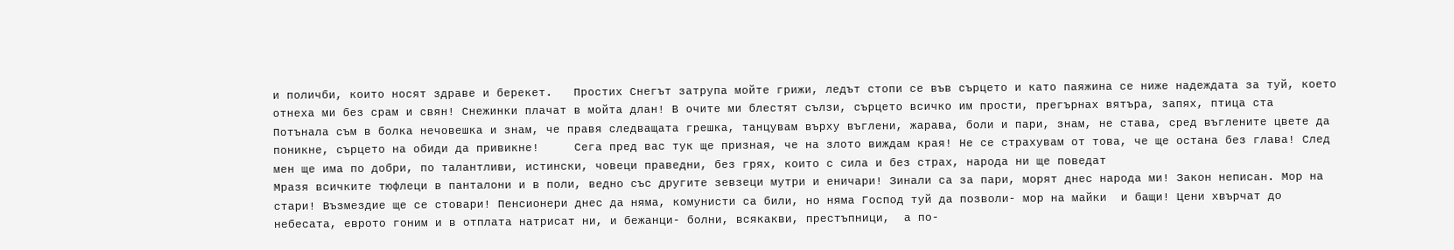и поличби, които носят здраве и берекет.   Простих Снегът затрупа мойте грижи, ледът стопи се във сърцето и като паяжина се ниже надеждата за туй, което отнеха ми без срам и свян! Снежинки плачат в мойта длан! В очите ми блестят сълзи, сърцето всичко им прости, прегърнах вятъра, запях, птица ста
Потънала съм в болка нечовешка и знам, че правя следващата грешка, танцувам върху въглени, жарава, боли и пари, знам, не става, сред въглените цвете да поникне, сърцето на обиди да привикне!     Сега пред вас тук ще призная, че на злото виждам края! Не се страхувам от това, че ще остана без глава! След мен ще има по добри, по талантливи, истински, човеци праведни, без грях, които с сила и без страх, народа ни ще поведат
Мразя всичките тюфлеци в панталони и в поли, ведно със другите зевзеци мутри и еничари! Зинали са за пари, морят днес народа ми! Закон неписан. Мор на стари! Възмездие ще се стовари! Пенсионери днес да няма, комунисти са били, но няма Господ туй да позволи- мор на майки  и бащи! Цени хвърчат до небесата, еврото гоним и в отплата натрисат ни, и бежанци- болни, всякакви, престъпници,  а по-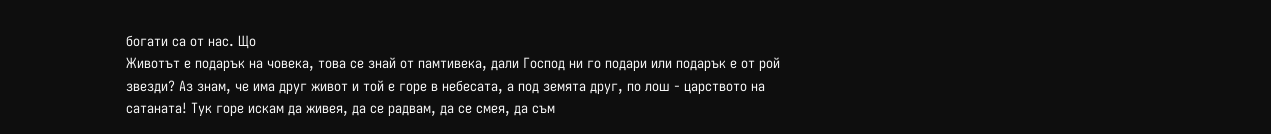богати са от нас. Що
Животът е подарък на човека, това се знай от памтивека, дали Господ ни го подари или подарък е от рой звезди? Аз знам, че има друг живот и той е горе в небесата, а под земята друг, по лош - царството на сатаната! Тук горе искам да живея, да се радвам, да се смея, да съм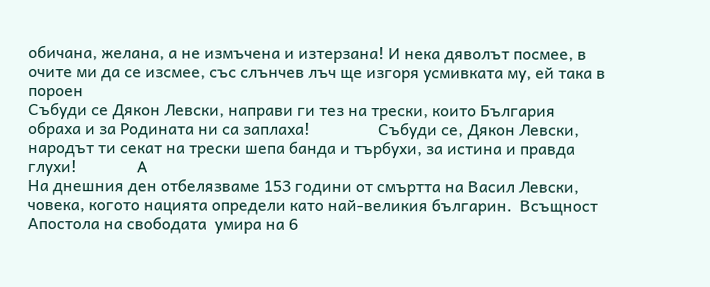обичана, желана, а не измъчена и изтерзана! И нека дяволът посмее, в очите ми да се изсмее, със слънчев лъч ще изгоря усмивката му, ей така в пороен
Събуди се Дякон Левски, направи ги тез на трески, които България обраха и за Родината ни са заплаха!                 Събуди се, Дякон Левски, народът ти секат на трески шепа банда и търбухи, за истина и правда глухи!               A
На днешния ден отбелязваме 153 години от смъртта на Васил Левски, човека, когото нацията определи като най-великия българин.  Всъщност Апостола на свободата  умира на 6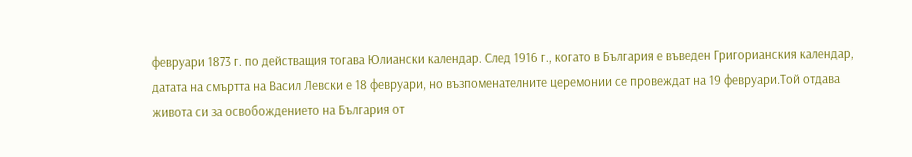февруари 1873 г. по действащия тогава Юлиански календар. След 1916 г., когато в България е въведен Григорианския календар,  датата на смъртта на Васил Левски е 18 февруари, но възпоменателните церемонии се провеждат на 19 февруари.Той отдава живота си за освобождението на България от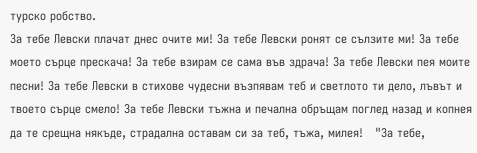турско робство.
За тебе Левски плачат днес очите ми! За тебе Левски ронят се сълзите ми! За тебе моето сърце прескача! За тебе взирам се сама във здрача! За тебе Левски пея моите песни! За тебе Левски в стихове чудесни възпявам теб и светлото ти дело, лъвът и твоето сърце смело! За тебе Левски тъжна и печална обръщам поглед назад и копнея да те срещна някъде, страдална оставам си за теб, тъжа, милея!   "За тебе,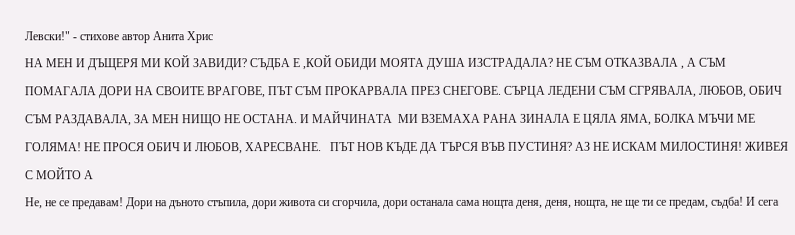Левски!" - стихове автор Анита Хрис
НА МЕН И ДЪЩЕРЯ МИ КОЙ ЗАВИДИ? СЪДБА Е ,КОЙ ОБИДИ МОЯТА ДУША ИЗСТРАДАЛА? НЕ СЪМ ОТКАЗВАЛА , А СЪМ ПОМАГАЛА ДОРИ НА СВОИТЕ ВРАГОВЕ, ПЪТ СЪМ ПРОКАРВАЛА ПРЕЗ СНЕГОВЕ. СЪРЦА ЛЕДЕНИ СЪМ СГРЯВАЛА, ЛЮБОВ, ОБИЧ СЪМ РАЗДАВАЛА, ЗА МЕН НИЩО НЕ ОСТАНА. И МАЙЧИНАТА  МИ ВЗЕМАХА РАНА ЗИНАЛА Е ЦЯЛА ЯМА, БОЛКА МЪЧИ МЕ ГОЛЯМА! НЕ ПРОСЯ ОБИЧ И ЛЮБОВ, ХАРЕСВАНЕ.   ПЪТ НОВ КЪДЕ ДА ТЪРСЯ ВЪВ ПУСТИНЯ? АЗ НЕ ИСКАМ МИЛОСТИНЯ! ЖИВЕЯ С МОЙТО А
Не, не се предавам! Дори на дъното стъпила, дори живота си сгорчила, дори останала сама нощта деня, деня, нощта, не ще ти се предам, съдба! И сега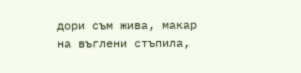дори съм жива, макар на въглени стъпила,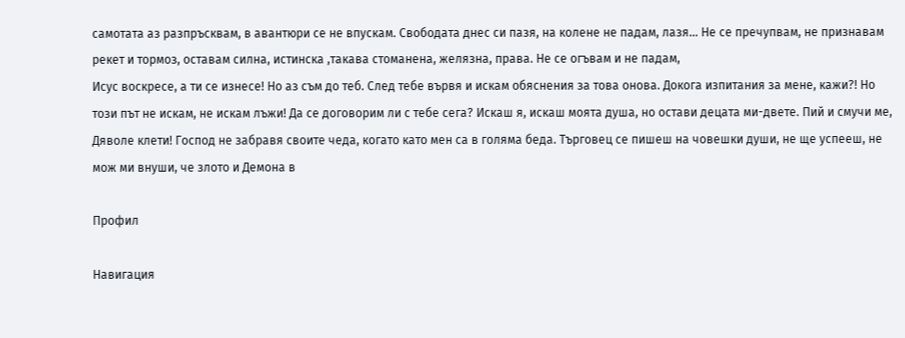самотата аз разпръсквам, в авантюри се не впускам. Свободата днес си пазя, на колене не падам, лазя… Не се пречупвам, не признавам рекет и тормоз, оставам силна, истинска ,такава стоманена, желязна, права. Не се огъвам и не падам,
Исус воскресе, а ти се изнесе! Но аз съм до теб. След тебе вървя и искам обяснения за това онова. Докога изпитания за мене, кажи?! Но този път не искам, не искам лъжи! Да се договорим ли с тебе сега? Искаш я, искаш моята душа, но остави децата ми-двете. Пий и смучи ме, Дяволе клети! Господ не забравя своите чеда, когато като мен са в голяма беда. Търговец се пишеш на човешки души, не ще успееш, не мож ми внуши, че злото и Демона в

Профил

Навигация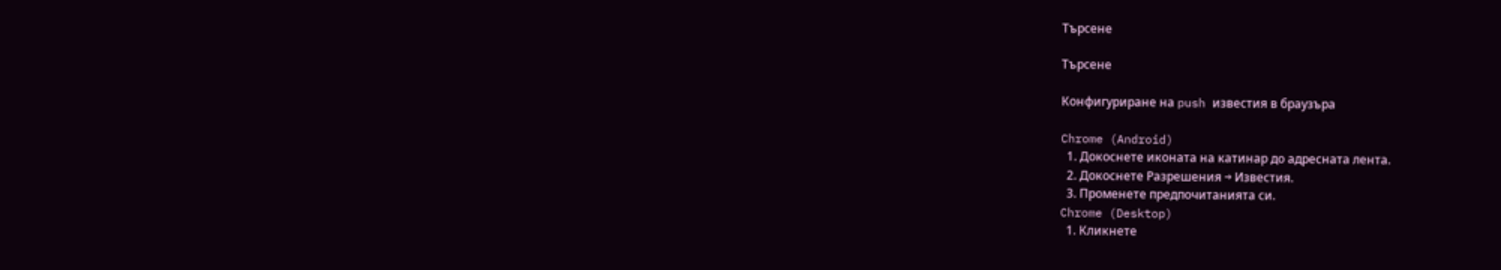Търсене

Търсене

Конфигуриране на push известия в браузъра

Chrome (Android)
  1. Докоснете иконата на катинар до адресната лента.
  2. Докоснете Разрешения → Известия.
  3. Променете предпочитанията си.
Chrome (Desktop)
  1. Кликнете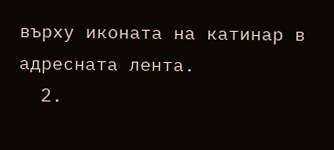върху иконата на катинар в адресната лента.
  2.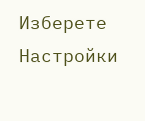Изберете Настройки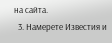на сайта.
  3. Намерете Известия и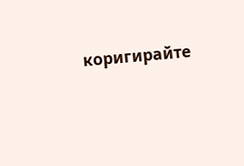коригирайте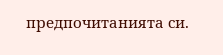предпочитанията си.